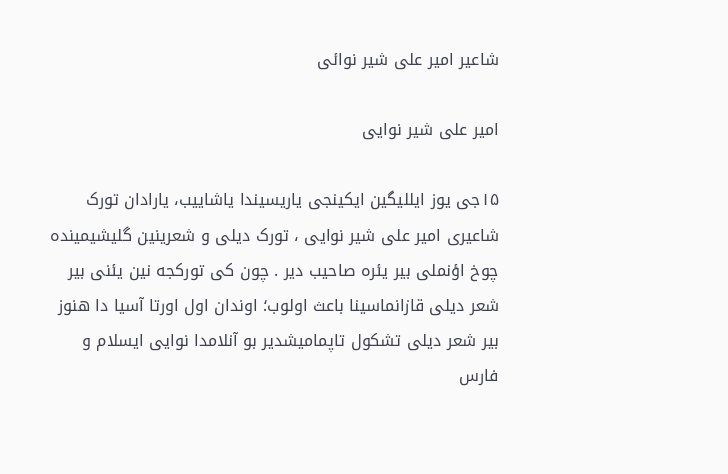شاعیر امیر علی شیر نوائی

امیر علی شیر نوایی

۱۵جی یوز ایللیگین ایکینجی یاریسیندا یاشاییب، یارادان تورک شاعیری امیر علی شیر نوایی ، تورک دیلی و شعرینین گلیشیمینده چوخ اؤنملی بیر یئره صاحیب دیر . چون کی تورکجه نین یئنی بیر شعر دیلی قازانماسینا باعث اولوب؛ اوندان اول اورتا آسیا دا هنوز بیر شعر دیلی تشکول تاپمامیشدیر بو آنلامدا نوایی ایسلام و فارس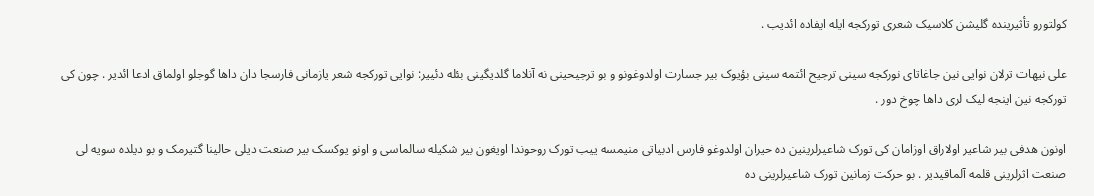کولتورو تأثیرینده گلیشن کلاسیک شعری تورکجه ایله ایفاده ائدیب .

علی نیهات ترلان نوایی نین جاغاتای نورکجه سینی ترجیح ائتمه سینی بؤیوک بیر جسارت اولدوغونو و بو ترجیحینی نه آنلاما گلدیگینی بئله دئییر: نوایی تورکجه شعر یازمانی فارسجا دان داها گوجلو اولماق ادعا ائدیر . چون کی تورکجه نین اینجه لیک لری داها چوخ دور .

اونون هدفی بیر شاعیر اولاراق اوزامان کی تورک شاعیرلرینین ده حیران اولدوغو فارس ادبیاتی منیمسه ییب تورک روحوندا اویغون بیر شکیله سالماسی و اونو یوکسک بیر صنعت دیلی حالینا گتیرمک و بو دیلده سویه لی صنعت اثرلرینی قلمه آلماقیدیر . بو حرکت زمانین تورک شاعیرلرینی ده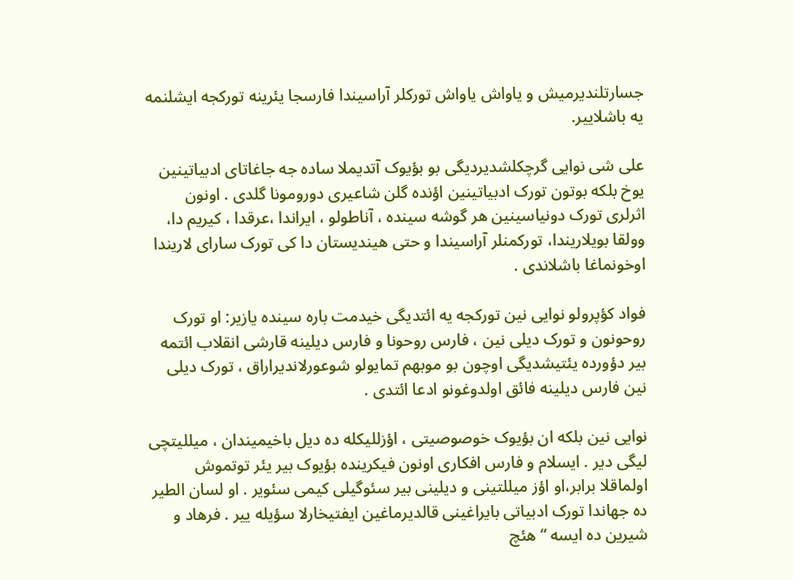جسارتلندیرمیش و یاواش یاواش تورکلر آراسیندا فارسجا یئرینه تورکجه ایشلنمه یه باشلاییر.

علی شی نوایی گرچکلشدیردیگی بو بؤیوک آتدیملا ساده جه جاغاتای ادبیاتینین یوخ بلکه بوتون تورک ادبیاتینین اؤنده گلن شاعیری دورومونا گلدی . اونون اثرلری تورک دونیاسینین هر گوشه سینده ، آناطولو ، ایراندا ،عرقدا ، کیریم دا، وولقا بویلاریندا، تورکمنلر آراسیندا و حتی هیندیستان دا کی تورک سارای لاریندا اوخونماغا باشلاندی .

فواد کؤپرولو نوایی نین تورکجه یه ائتدیگی خیدمت باره سینده یازیر: او تورک روحونون و تورک دیلی نین ، فارس روحونا و فارس دیلینه قارشی انقلاب ائتمه بیر دؤورده یئتیشدیگی اوچون بو موبهم تمایولو شوعورلاندیراراق ، تورک دیلی نین فارس دیلینه فائق اولدوغونو ادعا ائتدی .

نوایی نین بلکه ان بؤیوک خوصوصیتی ، اؤزللیکله ده دیل باخیمیندان ، میللیتچی لیگی دیر . ایسلام و فارس افکاری اونون فیکرینده بؤیوک بیر یئر توتموش اولماقلا برابر،او اؤز میللتینی و دیلینی بیر سئوگیلی کیمی سئویر . او لسان الطیر ده جهاندا تورک ادبیاتی بایراغینی قالدیرماغین ایفتیخارلا سؤیله ییر . فرهاد و شیرین ده ایسه “هئچ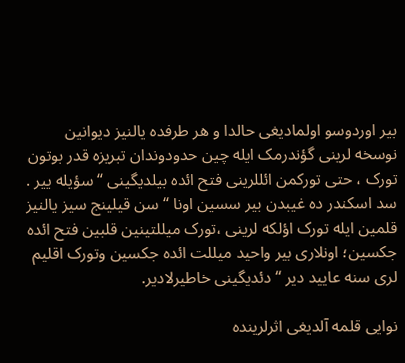بیر اوردوسو اولمادیغی حالدا و هر طرفده یالنیز دیوانین نوسخه لرینی گؤندرمک ایله چین حدودوندان تبریزه قدر بوتون تورک ، حتی تورکمن ائللرینی فتح ائده بیلدیگینی “سؤیله ییر . سد اسکندر ده غیبدن بیر سسین اونا “سن قیلینج سیز یالنیز قلمین ایله تورک اؤلکه لرینی ،تورک میللتینین قلبین فتح ائده جکسین؛ اونلاری بیر واحید میللت ائده جکسین وتورک اقلیم لری سنه عایید دیر “دئدیگینی خاطیرلادیر.

نوایی قلمه آلدیغی اثرلرینده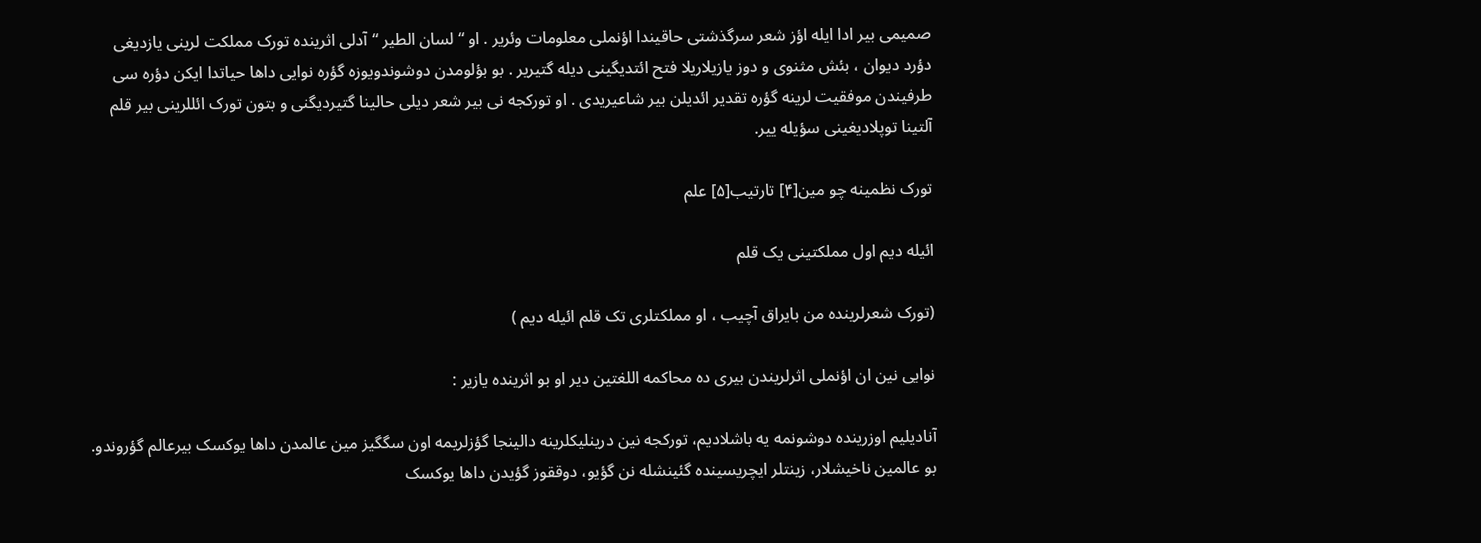صمیمی بیر ادا ایله اؤز شعر سرگذشتی حاقیندا اؤنملی معلومات وئریر . او “لسان الطیر “آدلی اثرینده تورک مملکت لرینی یازدیغی دؤرد دیوان ، بئش مثنوی و دوز یازیلاریلا فتح ائتدیگینی دیله گتیریر . بو بؤلومدن دوشوندویوزه گؤره نوایی داها حیاتدا ایکن دؤره سی طرفیندن موفقیت لرینه گؤره تقدیر ائدیلن بیر شاعیریدی . او تورکجه نی بیر شعر دیلی حالینا گتیردیگنی و بتون تورک ائللرینی بیر قلم آلتینا توپلادیغینی سؤیله ییر.

تورک نظمینه چو مین[۴] تارتیب[۵] علم

ائیله دیم اول مملکتینی یک قلم

(تورک شعرلرینده من بایراق آچیب ، او مملکتلری تک قلم ائیله دیم )

نوایی نین ان اؤنملی اثرلریندن بیری ده محاکمه اللغتین دیر او بو اثرینده یازیر :

آنادیلیم اوزرینده دوشونمه یه باشلادیم، تورکجه نین درینلیکلرینه دالینجا گؤزلریمه اون سگگیز مین عالمدن داها یوکسک بیرعالم گؤروندو. بو عالمین ناخیشلار، زینتلر ایچریسینده گئینشله نن گؤیو، دوققوز گؤیدن داها یوکسک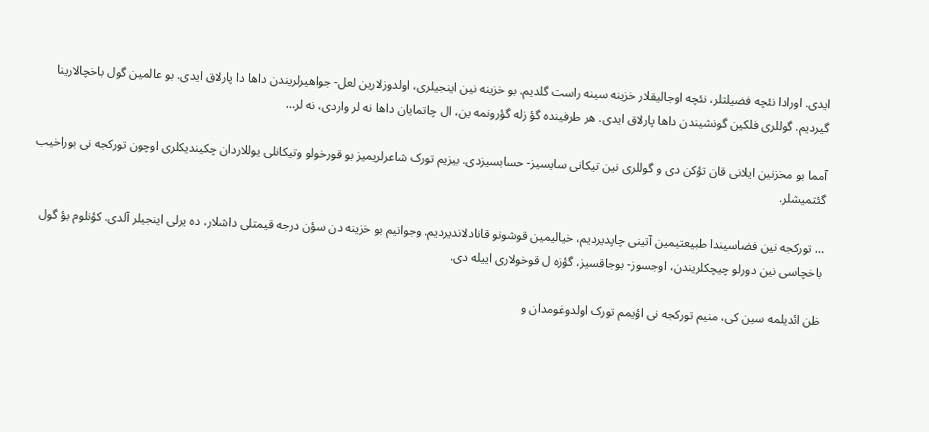ایدی. اورادا نئچه فضیلتلر، نئچه اوجالیقلار خزینه سینه راست گلدیم. بو خزینه نین اینجیلری، اولدوزلارین لعل- جواهیرلریندن داها دا پارلاق ایدی. بو عالمین گول باخچالارینا گیردیم. گوللری فلکین گونشیندن داها پارلاق ایدی. هر طرفینده گؤ زله گؤرونمه ین، ال چاتمایان داها نه لر واردی، نه لر…

آمما بو مخزنین ایلانی قان تؤکن دی و گوللری نین تیکانی سایسیز- حسابسیزدی. بیزیم تورک شاعرلریمیز بو قورخولو وتیکانلی یوللاردان چکیندیکلری اوچون تورکجه نی بوراخیب گئتمیشلر.

… تورکجه نین فضاسیندا طبیعتیمین آتینی چاپدیردیم، خیالیمین قوشونو قانادلاندیردیم. وجوانیم بو خزینه دن سؤن درجه قیمتلی داشلار، ده یرلی اینجیلر آلدی. کؤنلوم بؤ گول باخچاسی نین دورلو چیچکلریندن، اوجسوز- بوجاقسیز، گؤزه ل قوخولاری اییله دی.

ظن ائدیلمه سین کی، منیم تورکجه نی اؤیمم تورک اولدوغومدان و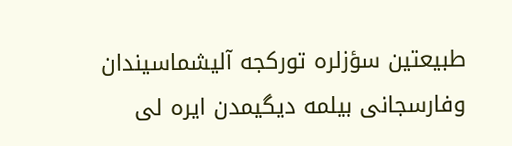طبیعتین سؤزلره تورکجه آلیشماسیندان وفارسجانی بیلمه دیگیمدن ایره لی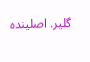گلیر. اصلینده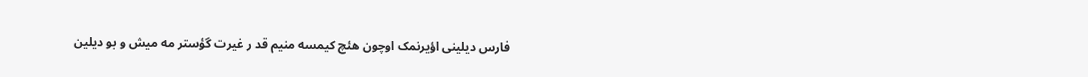فارس دیلینی اؤیرنمک اوچون هئچ کیمسه منیم قد ر غیرت گؤستر مه میش و بو دیلین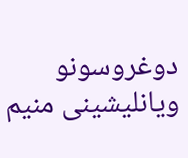دوغروسونو ویانلیشینی منیم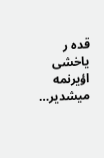قده ر یاخشی اؤیرنمه میشدیر…